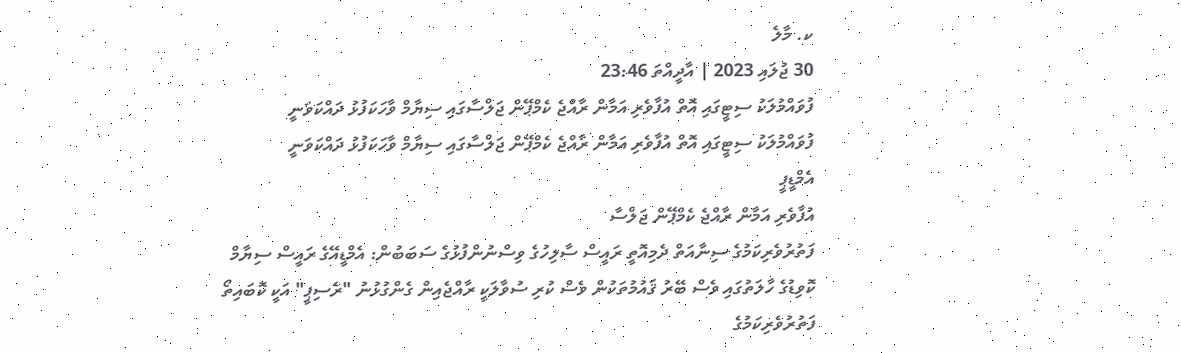ކ. މާލެ
30 ޖުލައި 2023 | އާދީއްތަ 23:46
ފުވައްމުލަކު ސިޓީގައި އޮތް އުފާވެރި އަމާން ރާއްޖެ ކެމްޕޭން ޖަލްސާގައި ސިޔާމް ވާހަކަފުޅު ދައްކަވަނީ
ފުވައްމުލަކު ސިޓީގައި އޮތް އުފާވެރި އަމާން ރާއްޖެ ކެމްޕޭން ޖަލްސާގައި ސިޔާމް ވާހަކަފުޅު ދައްކަވަނީ
އެމްޑީޕީ
އުފާވެރި އަމާން ރާއްޖެ ކެމްޕޭން ޖަލްސާ
ފަތުރުވެރިކަމުގެ ސިނާއަތް ދެމިއޮތީ ރައީސް ސާލިހުގެ ވިސްނުންފުޅުގެ ސަބަބުން: އެމްޑީއޭގެ ރައީސް ސިޔާމް
ކޮވިޑުގެ ހާލަތުގައި ވެސް ބޭރު ޤައުމުތަކުން ވެސް ކުރި ސުވާލަކީ ރާއްޖެއިން ގެންގުޅުނު "ރެސިޕީ" އަކީ ކޮބައިތޯ
ފަތުރުވެރިކަމުގެ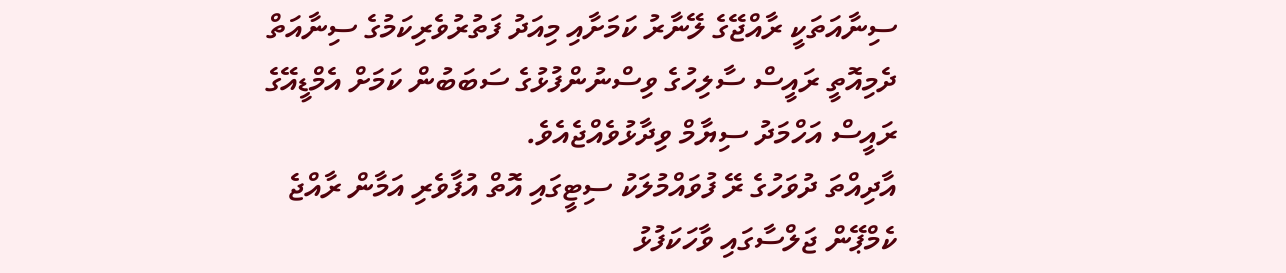ސިނާއަތަކީ ރާއްޖޭގެ ލޭނާރު ކަމަށާއި މިއަދު ފަތުރުވެރިކަމުގެ ސިނާއަތް ދެމިއޮތީ ރައީސް ސާލިހުގެ ވިސްނުންފުޅުގެ ސަބަބުން ކަމަށް އެމްޑީއޭގެ ރައީސް އަހްމަދު ސިޔާމް ވިދާޅުވެއްޖެއެވެ.
އާދިއްތަ ދުވަހުގެ ރޭ ފުވައްމުލަކު ސިޓީގައި އޮތް އުފާވެރި އަމާން ރާއްޖެ ކެމްޕޭން ޖަލްސާގައި ވާހަކަފުޅު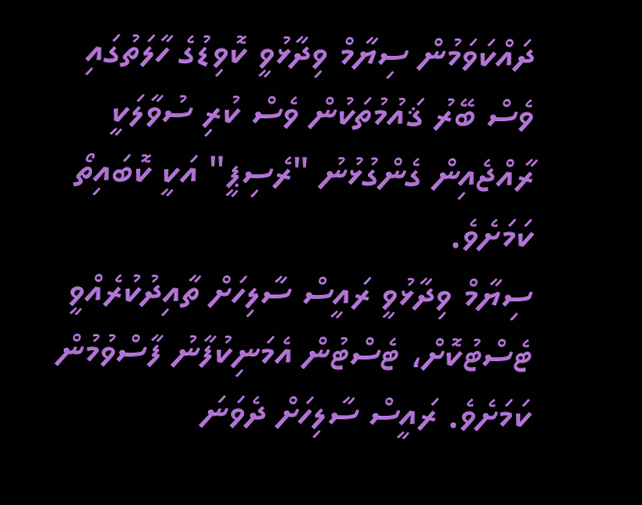ދައްކަވަމުން ސިޔާމް ވިދާޅުވީ ކޮވިޑުގެ ހާލަތުގައި ވެސް ބޭރު ޤައުމުތަކުން ވެސް ކުރި ސުވާލަކީ ރާއްޖެއިން ގެންގުޅުނު "ރެސިޕީ" އަކީ ކޮބައިތޯ ކަމަށެވެ.
ސިޔާމް ވިދާޅުވީ ރައީސް ސާލިހަށް ތާއިދުކުރެއްވީ ޓެސްޓުކޮށް، ޓެސްޓުން އެމަނިކުފާނު ފާސްވުމުން ކަމަށެވެ. ރައީސް ސާލިހަށް ދެވަނަ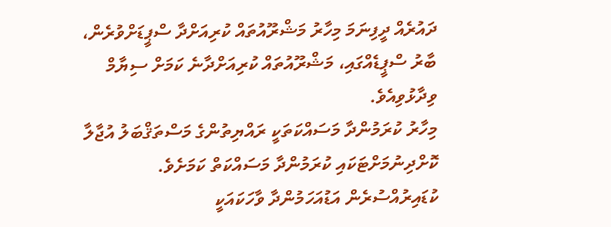ދައުރެއް ދީފިނަމަ މިހާރު މަޝްރޫއުތައް ކުރިއަށްދާ ސްޕީޑަށްވުރެން، ބާރު ސްޕީޑެއްގައި، މަޝްރޫއުތައް ކުރިއަށްދާނެ ކަމަށް ސިޔާމް ވިދާޅުވިއެވެ.
މިހާރު ކުރަމުންދާ މަސައްކަތަކީ ރައްޔިތުންގެ މަސްތަޤްބަލު އުޖާލާ ކޮށްދިނުމަށްޓަކައި ކުރަމުންދާ މަސައްކަތް ކަމަށެވެ. ކުޑައިރުއްސުރެން އަޑުއަހަމުންދާ ވާހަކައަކީ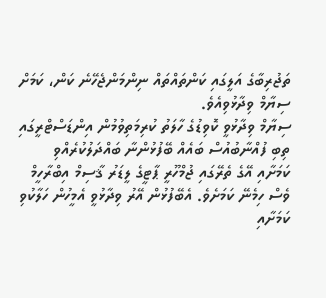ތަޖުރިބާގެ އަލީގައި ކަންތައްތައް ނިންމަންޖެހޭނެ ކަން، ކަމަށް ސިޔާމް ވިދާޅުވިއެވެ.
ސިޔާމް ވިދާޅުވީ ކޮވިޑުގެ ހާލަތު ކުރިމަތިވުމުން އިންޑަސްޓްރީގައި ތިބި ފުއްނާބުއުސް ބައެއް ބޭފުޅުންނާ ބައްދަލުކުރެއްވި ކަމަށާއި އޭގެ ތެރޭގައި ޖުމްހޫރީ ޕާޓީގެ ލީޑަރު ޤާސިމް އިބްރާހީމް ވެސް ހިމެނޭ ކަމަށެވެ. އެބޭފުޅުން އޭރު ވިދާޅުވީ އެމީހުން ހަލާކުވި ކަމަށާއި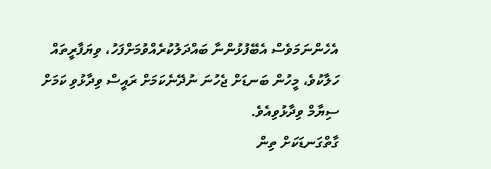އެހެންނަމަވެސް އެބޭފުޅުންނާ ބައްދަލުކުރެއްވުމަށްފަހު، ވިޔަފާރީތައް ހަލާކުވެ، މީހުން ބަނޑަށް ޖެހުނަ ނުދޭނެކަމަށް ރައީސް ވިދާޅުވި ކަމަށް ސިޔާމް ވިދާޅުވިއެވެ.
ގާތްގަނޑަކަށް ތިން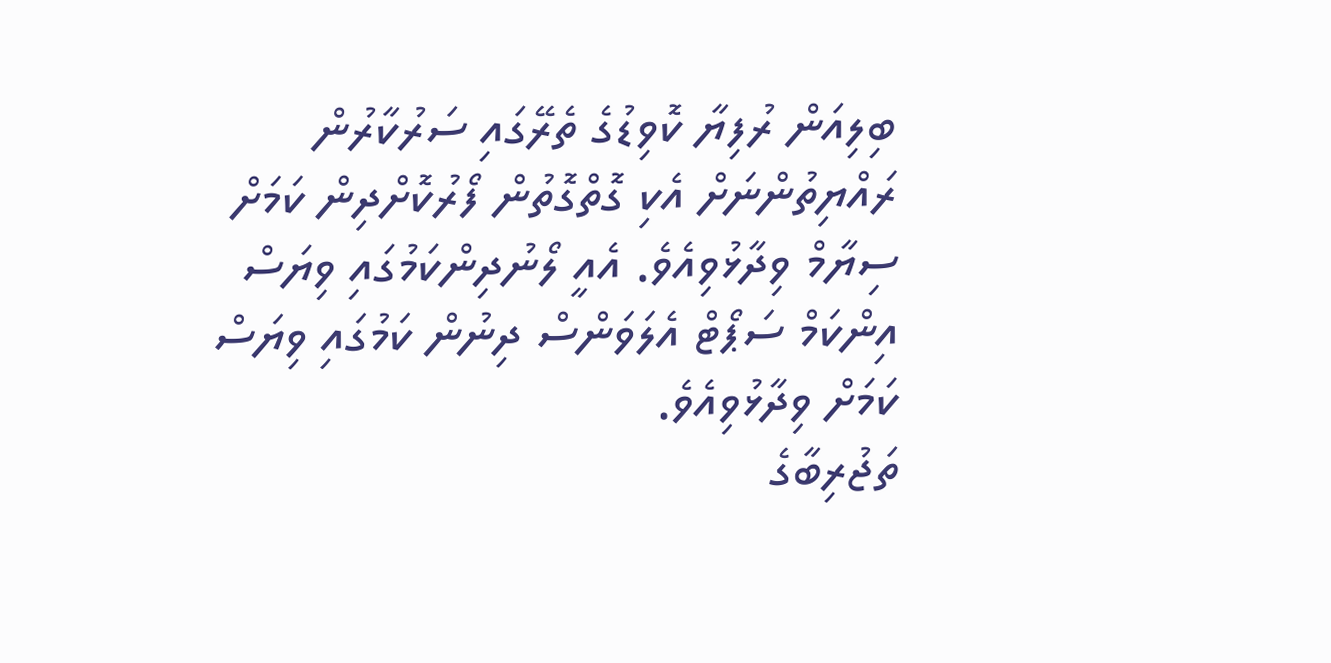ބިލިއަން ރުފިޔާ ކޮވިޑުގެ ތެރޭގައި ސަރުކާރުން ރައްޔިތުންނަށް އެކި ގޮތްގޮތުން ފޯރުކޮށްދިން ކަމަށް ސިޔާމް ވިދާޅުވިއެވެ. އެއީ ލޯނުދިންކަމުގައި ވިޔަސް އިންކަމް ސަޕޯޓް އެލަވަންސް ދިނުން ކަމުގައި ވިޔަސް ކަމަށް ވިދާޅުވިއެވެ.
ތަޖުރިބާގެ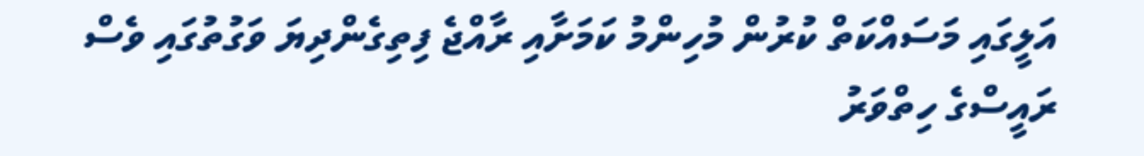އަލީގައި މަސައްކަތް ކުރުން މުހިންމު ކަމަށާއި ރާއްޖެ ފިތިގެންދިޔަ ވަގުތުގައި ވެސް ރައީސްގެ ހިތްވަރު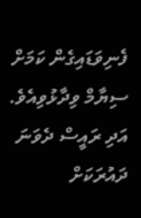ފެނިވަޑައިގެން ކަމަށް ސިޔާމް ވިދާޅުވިއެވެ. އަދި ރައީސް ދެވަނަ ދައުރަކަށް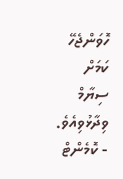ހޮވަންޖެހޭ ކަމަށް ސިޔާމް ވިދާޅުވިއެވެ.
- ކޮމެންޓް